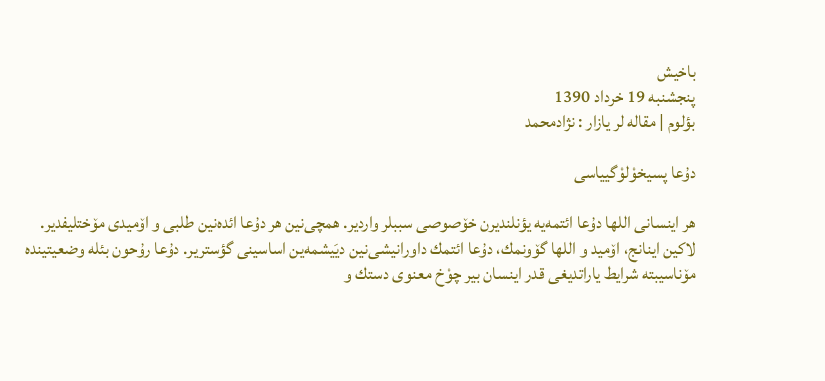باخیش
پنجشنبه 19 خرداد 1390
بؤلوم | مقاله لر یازار : نژادمحمد

دۇعا پسیخوْلوْگییاسی

هر اینسانی اللها دۇعا ائتمه‌یه یؤنلندیرن خۆصوصی سببلر واردیر. همچی‌نین هر دۇعا ائده‌نین طلبی و اۆمیدی مۆختلیفدیر. لاكین اینانج، اۆمید و اللها گۆونمك، دۇعا ائتمك داورانیشی‌نین دیَیشمه‌ین اساسینی گؤستریر. دۇعا رۇحون بئله وضعیتینده مۆناسیبته شرایط یاراتدیغی قدر اینسان بیر چوْخ معنوی دستك و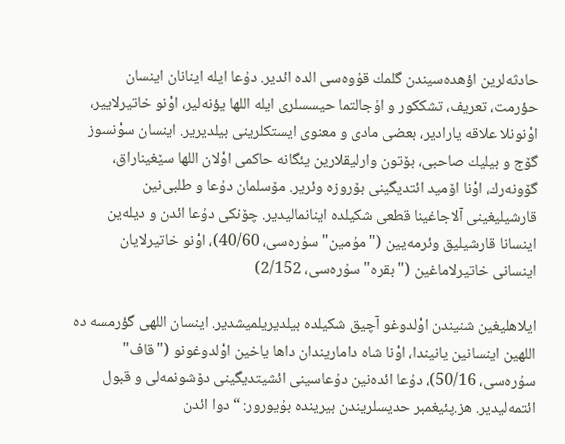حادثه‌لرین اؤهده‌سیندن گلمك قۇوه‌سی الده ائدیر. دۇعا ایله اینانان اینسان حؤرمت، تعریف، تشككور و اۇجالتما حیسسلری ایله اللها یؤنه‌لیر، اوْنو خاتیرلاییر، اوْنونلا علاقه‌ یارادیر، بعضی مادی و معنوی ایستكلرینی بیلدیریر. اینسان سوْنسوز گۆج و بیلیك صاحبی، بۆتون وارلیقلارین یئگانه حاكمی اوْلان اللها سێغیناراق، گۆونه‌رك، اوْنا اۆمید ائتدیگینی بۆروزه وئریر. مۆسلمان دۇعا و طلبی‌نین قارشیلیغینی آلاجاغینا قطعی شكیلده اینانمالیدیر. چۆنكی دۇعا ائدن و دیله‌ین اینسانا قارشیلیق وئرمه‌یین ("مۇمین" سۇره‌سی، 40/60)، اوْنو خاتیرلایان اینسانی خاتیرلاماغین ("بقره" سۇره‌سی، 2/152)

ایلاهلیغین شنیندن اوْلدوغو آچیق شكیلده بیلدیریلمیشدیر. اینسان اللهی گؤرمسه ده اللهین اینسانین یانیندا، اوْنا شاه داماریندان داها یاخین اوْلدوغونو ("قاف" سۇره‌سی، 50/16)، دۇعا ائده‌نین دۇعاسینی ائشیتدیگینی دۆشونمه‌لی و قبول ائتمه‌لیدیر. هز.پئیغمبر حدیسلریندن بیرینده بۇیورور: “دوا ائدن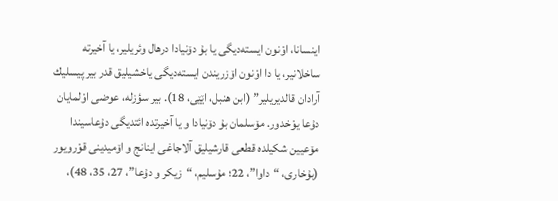اینسانا، اوْنون ایسته‌دیگی یا بۇ دۆنیادا درهال وئریلیر، یا آخیرته ساخلانیر، یا دا اوْنون اۆزریندن ایسته‌دیگی یاخشیلیق قدر بیر پیسلیك آرادان قالدیریلیر” (ابن هنبل، اێێی، 18). بیر سؤزله، عوضی اوْلمایان دۇعا یوْخدور. مۆسلمان بۇ دۆنیادا و یا آخیرتده ائتدیگی دۇعاسیندا مۆعیین شكیلده قطعی قارشیلیق آلاجاغی اینانج و اۆمیدینی قوْرویور (بۇخاری، “داوا”، 22؛ مۇسلیم، “زیكر و دۇعا”، 27، 35، 48)،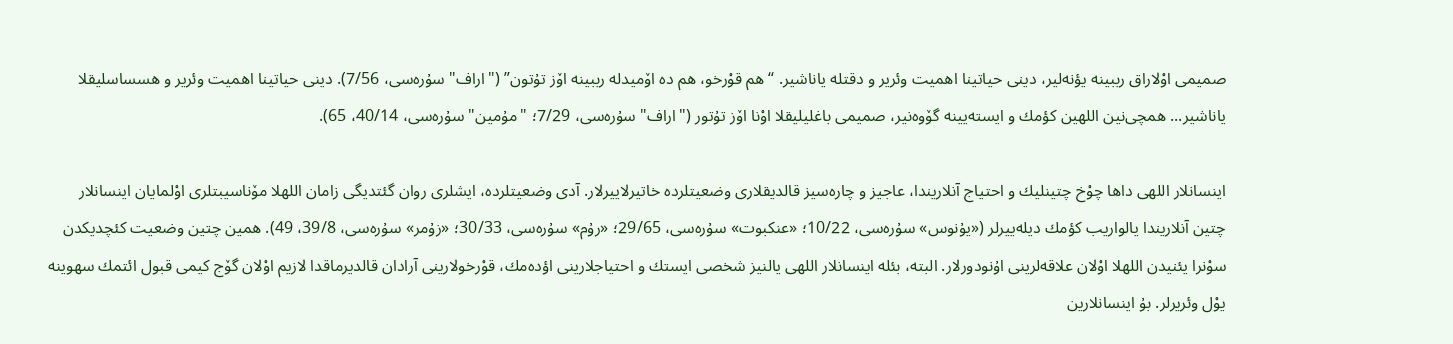صمیمی اوْلاراق رببینه یؤنه‌لیر، دینی حیاتینا اهمیت وئریر و دقتله یاناشیر. “هم قوْرخو، هم ده اۆمیدله رببینه اۆز تۇتون” ("اراف" سۇره‌سی، 7/56). دینی حیاتینا اهمیت وئریر و هسساسلیقلا یاناشیر... همچی‌نین اللهین كؤمك و ایسته‌یینه گۆوه‌نیر، صمیمی باغلیلیقلا اوْنا اۆز تۇتور ("اراف" سۇره‌سی، 7/29؛ "مۇمین" سۇره‌سی، 40/14، 65).

اینسانلار اللهی داها چوْخ چتینلیك و احتیاج آنلاریندا، عاجیز و چاره‌سیز قالدیقلاری وضعیتلرده خاتیرلاییرلار. آدی وضعیتلرده، ایشلری روان گئتدیگی زامان اللهلا مۆناسیبتلری اوْلمایان اینسانلار چتین آنلاریندا یالواریب كؤمك دیله‌ییرلر («یۇنوس» سۇره‌سی، 10/22؛ «عنكبوت» سۇره‌سی، 29/65؛ «رۇم» سۇره‌سی، 30/33؛ «زۇمر» سۇره‌سی، 39/8، 49). همین چتین وضعیت كئچدیكدن سوْنرا یئنیدن اللهلا اوْلان علاقه‌لرینی اۇنودورلار. البته‌، بئله اینسانلار اللهی یالنیز شخصی ایستك و احتیاجلارینی اؤده‌مك، قوْرخولارینی آرادان قالدیرماقدا لازیم اوْلان گۆج كیمی قبول ائتمك سهوینه یوْل وئریرلر. بۇ اینسانلارین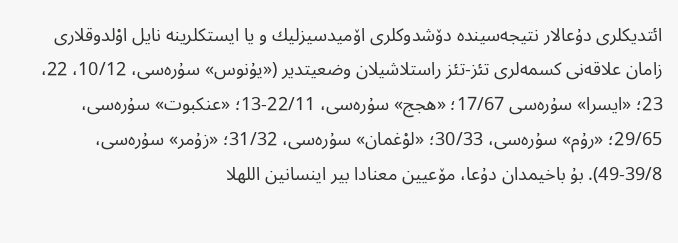ائتدیكلری دۇعالار نتیجه‌سینده دۆشدوكلری اۆمیدسیزلیك و یا ایستكلرینه نایل اوْلدوقلاری زامان علاقه‌نی كسمه‌لری تئز-تئز راستلاشیلان وضعیتدیر («یۇنوس» سۇره‌سی، 10/12، 22، 23؛ «ایسرا» سۇره‌سی 17/67؛ «هجج» سۇره‌سی، 22/11-13؛ «عنكبوت» سۇره‌سی، 29/65؛ «رۇم» سۇره‌سی، 30/33؛ «لوْغمان» سۇره‌سی، 31/32؛ «زۇمر» سۇره‌سی، 39/8-49). بۇ باخیمدان دۇعا، مۆعیین معنادا بیر اینسانین اللهلا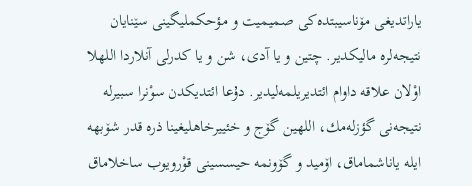یاراتدیغی مۆناسیبتده‌كی صمیمیت و مؤحكملیگینی سێنایان نتیجه‌لره مالیكدیر. چتین و یا آدی، شن و یا كدرلی آنلاردا اللهلا اوْلان علاقه‌ داوام ائتدیریلمه‌لیدیر. دۇعا ائتدیكدن سوْنرا سبیرله نتیجه‌نی گؤزله‌مك، اللهین گۆج و خئییرخاهلیغینا ذره‌ قدر شۆبهه ایله یاناشماماق، اۆمید و گۆونمه حیسسینی قوْرویوب ساخلاماق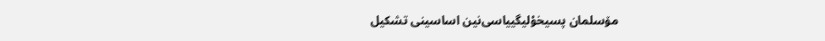مۆسلمان پسیخوْلیگییاسی‌نین اساسینی تشكیل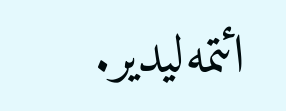ائتمه‌لیدیر.